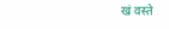खं वस्ते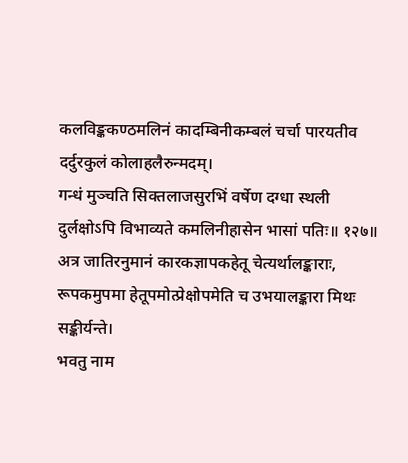कलविङ्ककण्ठमलिनं कादम्बिनीकम्बलं चर्चा पारयतीव दर्दुरकुलं कोलाहलैरुन्मदम्।
गन्धं मुञ्चति सिक्तलाजसुरभिं वर्षेण दग्धा स्थली दुर्लक्षोऽपि विभाव्यते कमलिनीहासेन भासां पतिः॥ १२७॥
अत्र जातिरनुमानं कारकज्ञापकहेतू चेत्यर्थालङ्काराः, रूपकमुपमा हेतूपमोत्प्रेक्षोपमेति च उभयालङ्कारा मिथः सङ्कीर्यन्ते।
भवतु नाम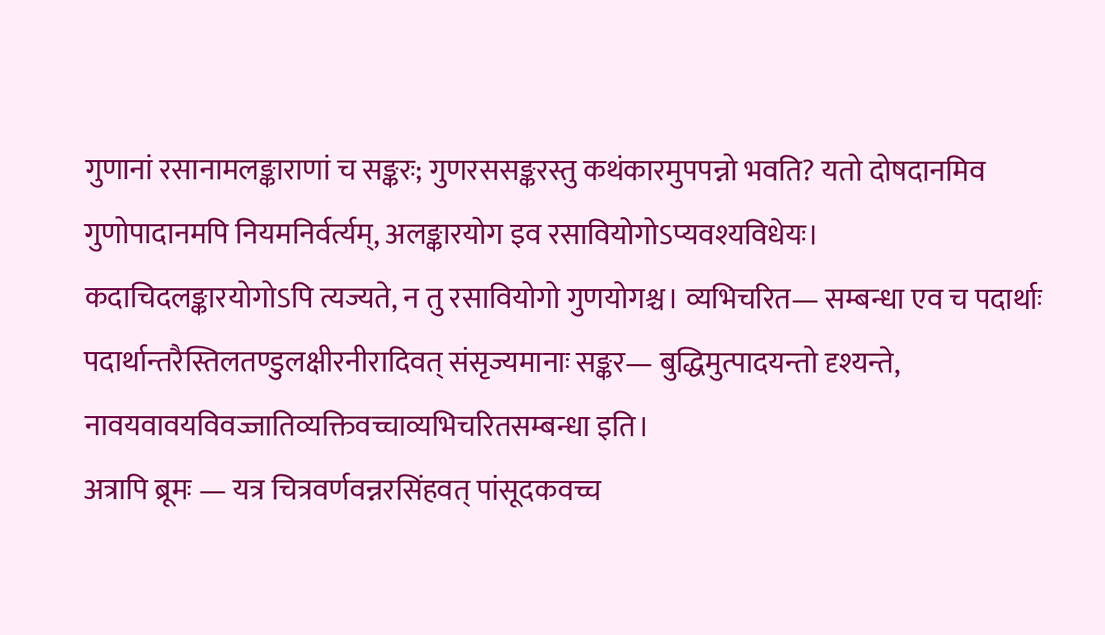गुणानां रसानामलङ्काराणां च सङ्करः; गुणरससङ्करस्तु कथंकारमुपपन्नो भवति? यतो दोषदानमिव गुणोपादानमपि नियमनिर्वर्त्यम्, अलङ्कारयोग इव रसावियोगोऽप्यवश्यविधेयः।
कदाचिदलङ्कारयोगोऽपि त्यज्यते, न तु रसावियोगो गुणयोगश्च। व्यभिचरित— सम्बन्धा एव च पदार्थाः पदार्थान्तरैस्तिलतण्डुलक्षीरनीरादिवत् संसृज्यमानाः सङ्कर— बुद्धिमुत्पादयन्तो दृश्यन्ते, नावयवावयविवज्जातिव्यक्तिवच्चाव्यभिचरितसम्बन्धा इति।
अत्रापि ब्रूमः — यत्र चित्रवर्णवन्नरसिंहवत् पांसूदकवच्च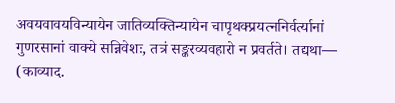अवयवावयविन्यायेन जातिव्यक्तिन्यायेन चापृथक्प्रयत्ननिर्वर्त्यानां गुणरसानां वाक्ये सन्निवेशः, तत्रं सङ्करव्यवहारो न प्रवर्तते। तद्यथा— (काव्याद.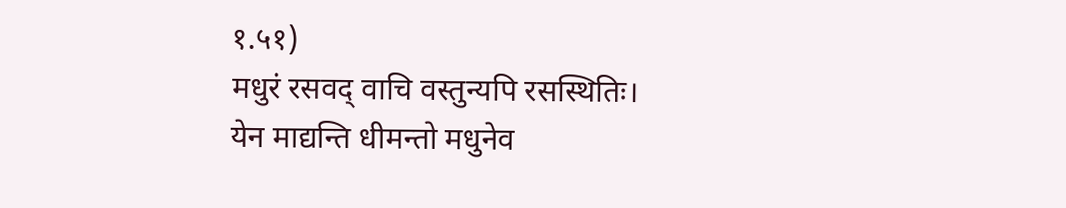१.५१)
मधुरं रसवद् वाचि वस्तुन्यपि रसस्थितिः।
येन माद्यन्ति धीमन्तो मधुनेव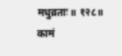मधुव्रताः॥ १२८॥
कामं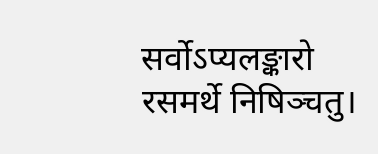सर्वोऽप्यलङ्कारो रसमर्थे निषिञ्चतु।